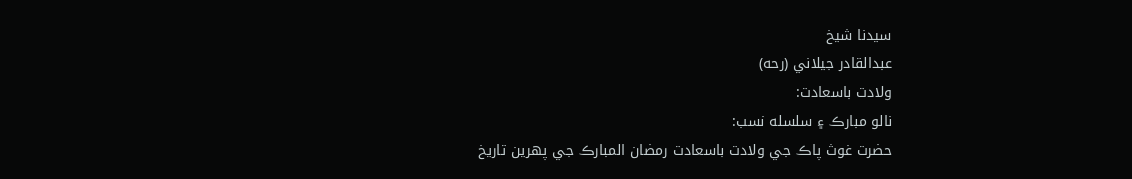سيدنا شيخ
عبدالقادر جيلاني (رحه)
ولادت باسعادت:
نالو مبارڪ ۽ سلسله نسب:
حضرت غوث پاڪ جي ولادت باسعادت رمضان المبارڪ جي پهرين تاريخ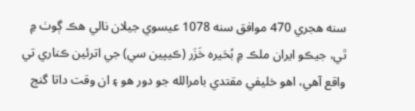سنه هجري 470 موافق سنه 1078 عيسوي جيلان نالي هڪ ڳوٺ ۾ ٿي، جيڪو ايران ملڪ ۾ بُحَيره خَزَر (ڪيپين سي) جي اترئين ڪناري تي واقع آهي، اهو خليفي مقتدي بامرالله جو دور هو ۽ ان وقت داتا گنج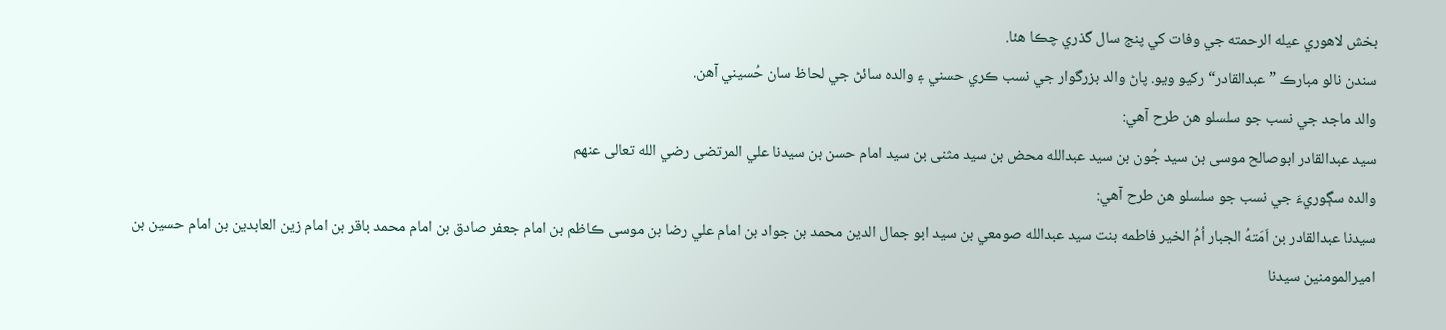بخش لاهوري عيله الرحمته جي وفات کي پنج سال گذري چڪا هئا.
سندن نالو مبارڪ ”عبدالقادر“ رکيو ويو. پاڻ والد بزرگوار جي نسب ڪري حسني ۽ والده سائڻ جي لحاظ سان حُسيني آهن.
والد ماجد جي نسب جو سلسلو هن طرح آهي:
سيد عبدالقادر ابوصالح موسى بن سيد جُون بن سيد عبدالله محض بن سيد مثنى بن سيد امام حسن بن سيدنا علي المرتضى رضي الله تعالى عنهم
والده سڳوريءَ جي نسب جو سلسلو هن طرح آهي:
سيدنا عبدالقادر بن اَمَتهُ الجبار اُمُ الخير فاطمه بنت سيد عبدالله صومعي بن سيد ابو جمال الدين محمد بن جواد بن امام علي رضا بن موسى ڪاظم بن امام جعفر صادق بن امام محمد باقر بن امام زين العابدين بن امام حسين بن اميرالمومنين سيدنا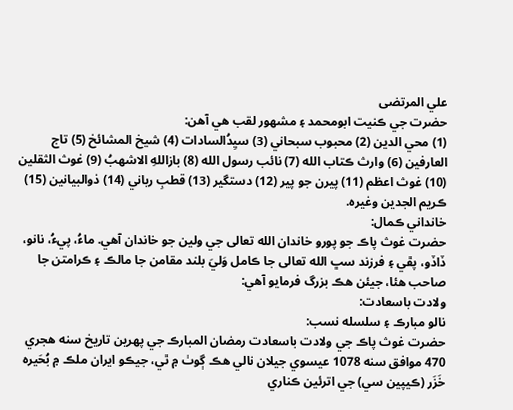علي المرتضى
حضرت جي ڪنيت ابومحمد ۽ مشهور لقب هي آهن:
(1) محي الدين (2) محبوب سبحاني (3) سيِدُالسادات (4) شيخ المشائخ (5) تاج العارفين (6) وارث ڪتاب الله (7) نائب رسول الله (8) بازاللهِ الاشهبُ (9) غوث الثقلين (10) غوث اعظم (11) پيرن جو پير (12) دستگير (13) قطبِ رباني (14) ذوالبيانين (15) ڪريم الجدين وغيره.
خانداني ڪمال:
حضرت غوث پاڪ جو پورو خاندان الله تعالى جي ولين جو خاندان آهي. ماءُ، پيءُ، نانو، ڏاڏو، پڦي ۽ فرزند سڀ الله تعالى جا ڪامل وَليَ بلند مقامن جا مالڪ ۽ ڪرامتن جا صاحب هئا، جيئن هڪ بزرگ فرمايو آهي:
ولادت باسعادت:
نالو مبارڪ ۽ سلسله نسب:
حضرت غوث پاڪ جي ولادت باسعادت رمضان المبارڪ جي پهرين تاريخ سنه هجري 470 موافق سنه 1078 عيسوي جيلان نالي هڪ ڳوٺ ۾ ٿي، جيڪو ايران ملڪ ۾ بُحَيره خَزَر (ڪيپين سي) جي اترئين ڪناري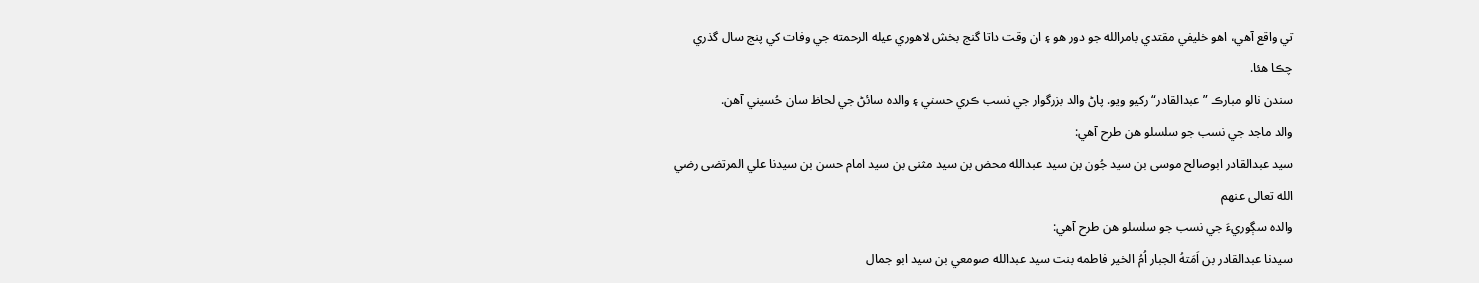تي واقع آهي، اهو خليفي مقتدي بامرالله جو دور هو ۽ ان وقت داتا گنج بخش لاهوري عيله الرحمته جي وفات کي پنج سال گذري چڪا هئا.
سندن نالو مبارڪ ”عبدالقادر“ رکيو ويو. پاڻ والد بزرگوار جي نسب ڪري حسني ۽ والده سائڻ جي لحاظ سان حُسيني آهن.
والد ماجد جي نسب جو سلسلو هن طرح آهي:
سيد عبدالقادر ابوصالح موسى بن سيد جُون بن سيد عبدالله محض بن سيد مثنى بن سيد امام حسن بن سيدنا علي المرتضى رضي الله تعالى عنهم
والده سڳوريءَ جي نسب جو سلسلو هن طرح آهي:
سيدنا عبدالقادر بن اَمَتهُ الجبار اُمُ الخير فاطمه بنت سيد عبدالله صومعي بن سيد ابو جمال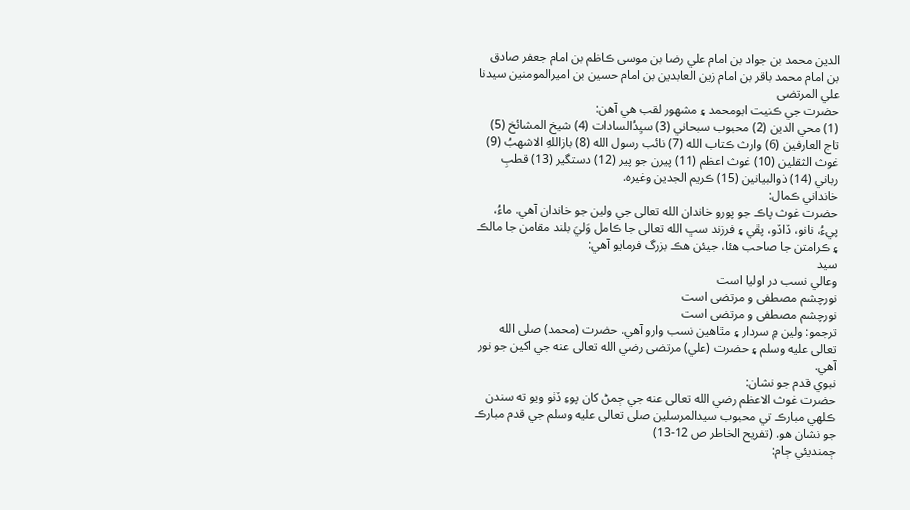الدين محمد بن جواد بن امام علي رضا بن موسى ڪاظم بن امام جعفر صادق بن امام محمد باقر بن امام زين العابدين بن امام حسين بن اميرالمومنين سيدنا علي المرتضى
حضرت جي ڪنيت ابومحمد ۽ مشهور لقب هي آهن:
(1) محي الدين (2) محبوب سبحاني (3) سيِدُالسادات (4) شيخ المشائخ (5) تاج العارفين (6) وارث ڪتاب الله (7) نائب رسول الله (8) بازاللهِ الاشهبُ (9) غوث الثقلين (10) غوث اعظم (11) پيرن جو پير (12) دستگير (13) قطبِ رباني (14) ذوالبيانين (15) ڪريم الجدين وغيره.
خانداني ڪمال:
حضرت غوث پاڪ جو پورو خاندان الله تعالى جي ولين جو خاندان آهي. ماءُ، پيءُ، نانو، ڏاڏو، پڦي ۽ فرزند سڀ الله تعالى جا ڪامل وَليَ بلند مقامن جا مالڪ ۽ ڪرامتن جا صاحب هئا، جيئن هڪ بزرگ فرمايو آهي:
سيد
وعالي نسب در اوليا است
نورچشم مصطفى و مرتضى است
نورچشم مصطفى و مرتضى است
ترجمو: ولين ۾ سردار ۽ مٿاهين نسب وارو آهي. حضرت (محمد) صلى الله تعالى عليه وسلم ۽ حضرت (علي) مرتضى رضي الله تعالى عنه جي اکين جو نور آهي.
نبوي قدم جو نشان:
حضرت غوث الاعظم رضي الله تعالى عنه جي ڄمڻ کان پوءِ ڏٺو ويو ته سندن ڪلهي مبارڪ تي محبوب سيدالمرسلين صلى تعالى عليه وسلم جي قدم مبارڪ جو نشان هو. (تفريح الخاطر ص 12-13)
ڄمنديئي ڄام: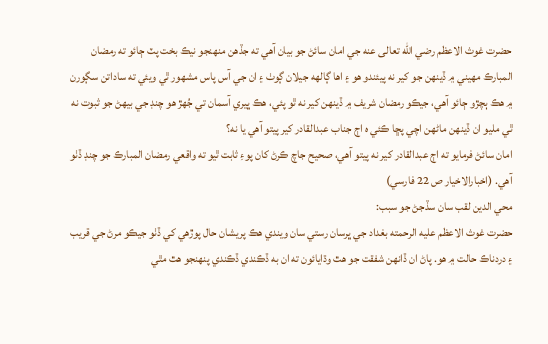حضرت غوث الاعظم رضي الله تعالى عنه جي امان سائڻ جو بيان آهي ته جڏهن منهنجو نيڪ بخت پٽ ڄائو ته رمضان المبارڪ مهيني ۾ ڏينهن جو کير نه پيئندو هو ۽ اها ڳالهه جيلان ڳوٺ ۽ ان جي آس پاس مشهور ٿي ويئي ته ساداتن سڳورن ۾ هڪ ٻچڙو ڄائو آهي، جيڪو رمضان شريف ۾ ڏينهن کير نه ٿو پئي، هڪ ڀيري آسمان تي جُهڙ هو چنڊ جي بيهڻ جو ثبوت نه ٿي مليو ان ڏينهن ماڻهن اچي پڇا ڪئي ه اڄ جناب عبدالقادر کير پيتو آهي يا نه؟
امان سائڻ فرمايو ته اڄ عبدالقادر کير نه پيتو آهي، صحيح جاچ ڪرڻ کان پوءِ ثابت ٿيو ته واقعي رمضان المبارڪ جو چنڊ ڏٺو آهي. (اخبارالاخيار ص 22 فارسي)
محي الدين لقب سان سڏجڻ جو سبب:
حضرت غوث الاعظم عليه الرحمته بغداد جي ڀرسان رستي سان ويندي هڪ پريشان حال پوڙهي کي ڏٺو جيڪو مرڻ جي قريب ۽ دردناڪ حالت ۾ هو. پاڻ ان ڏانهن شفقت جو هٿ وڌايائون ته ان به ڏڪندي ڏڪندي پنهنجو هٿ مٿي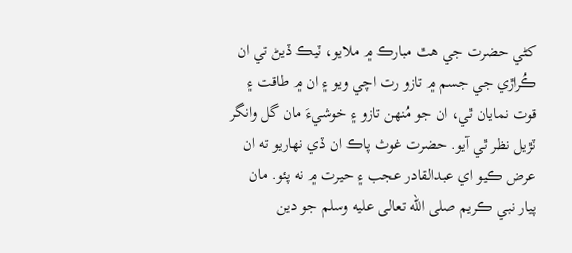کڻي حضرت جي هٿ مبارڪ ۾ ملايو، ٽيڪ ڏيڻ تي ان ڪُراڙي جي جسم ۾ تازو رت اچي ويو ۽ ان ۾ طاقت ۽ قوت نمايان ٿي، ان جو مُنهن تازو ۽ خوشيءَ مان گل وانگر ٽڙيل نظر ٿي آيو. حضرت غوث پاڪ ان ڏي نهاريو ته ان عرض ڪيو اي عبدالقادر عجب ۽ حيرت ۾ نه پئو. مان پيار نبي ڪريم صلى الله تعالى عليه وسلم جو دين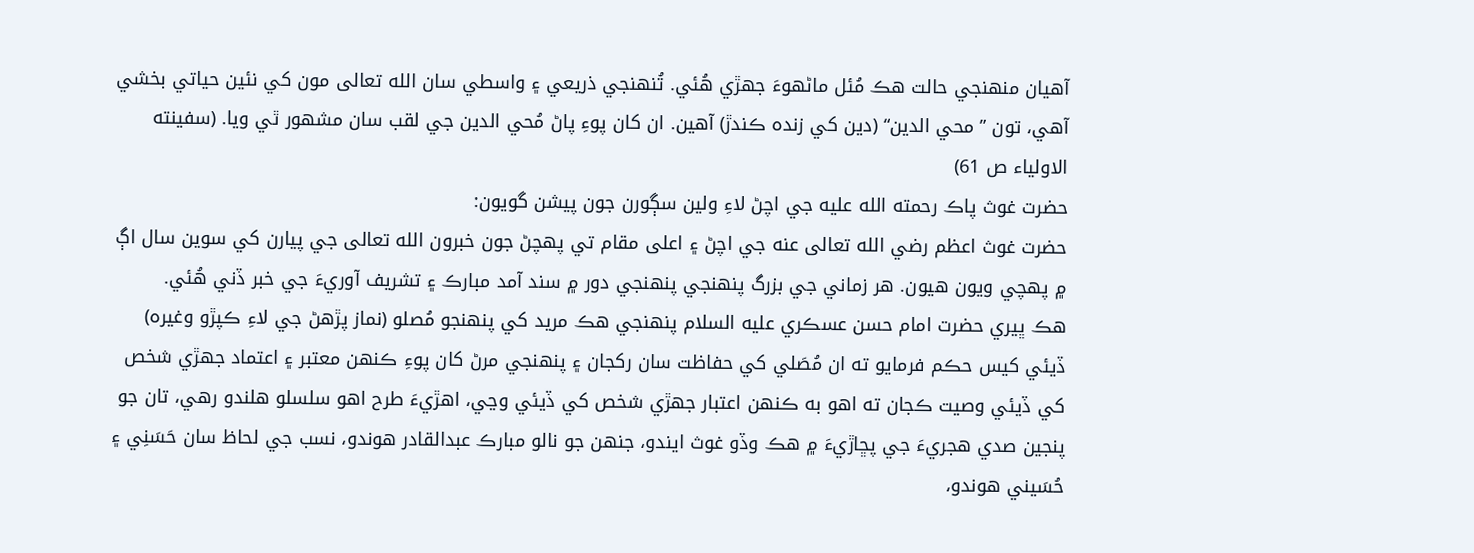آهيان منهنجي حالت هڪ مُئل ماڻهوءَ جهڙي هُئي. تُنهنجي ذريعي ۽ واسطي سان الله تعالى مون کي نئين حياتي بخشي آهي، تون ” محي الدين“ (دين کي زنده ڪندڙ) آهين. ان کان پوءِ پاڻ مُحي الدين جي لقب سان مشهور ٿي ويا. (سفينته الاولياء ص 61)
حضرت غوث پاڪ رحمته الله عليه جي اچڻ لاءِ ولين سڳورن جون پيشن گويون:
حضرت غوث اعظم رضي الله تعالى عنه جي اچڻ ۽ اعلى مقام تي پهچڻ جون خبرون الله تعالى جي پيارن کي سوين سال اڳ ۾ پهچي ويون هيون. هر زماني جي بزرگ پنهنجي پنهنجي دور ۾ سند آمد مبارڪ ۽ تشريف آوريءَ جي خبر ڏني هُئي.
هڪ ڀيري حضرت امام حسن عسڪري عليه السلام پنهنجي هڪ مريد کي پنهنجو مُصلو (نماز پڙهڻ جي لاءِ ڪپڙو وغيره) ڏيئي کيس حڪم فرمايو ته ان مُصَلي کي حفاظت سان رکجان ۽ پنهنجي مرڻ کان پوءِ ڪنهن معتبر ۽ اعتماد جهڙي شخص کي ڏيئي وصيت ڪجان ته اهو به ڪنهن اعتبار جهڙي شخص کي ڏيئي وڃي، اهڙيءَ طرح اهو سلسلو هلندو رهي، تان جو پنجين صدي هجريءَ جي پڇاڙيءَ ۾ هڪ وڏو غوث ايندو، جنهن جو نالو مبارڪ عبدالقادر هوندو، نسب جي لحاظ سان حَسَنِي ۽ حُسَيني هوندو،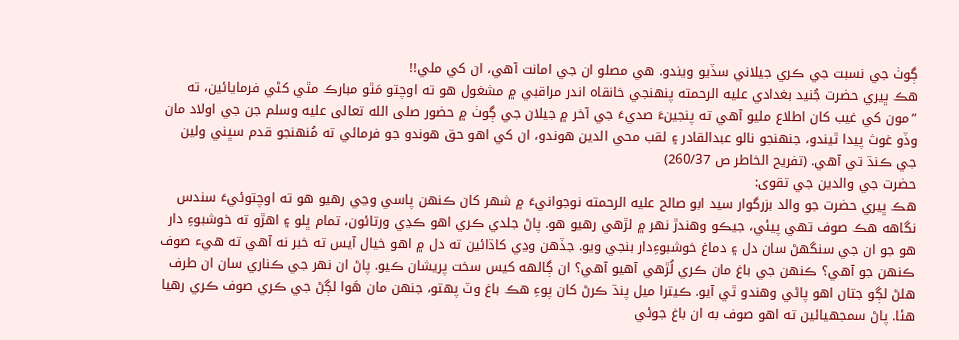ڳوٺ جي نسبت جي ڪري جيلاني سڏيو ويندو. هي مصلو ان جي امانت آهي، ان کي ملي!!
هڪ ڀيري حضرت جُنيد بغدادي عليه الرحمته پنهنجي خانقاه اندر مراقبي ۾ مشغول هو ته اوچتو مَٿو مبارڪ مٿي کڻي فرمايائين، ته ”مون کي غيب کان اطلاع مليو آهي ته پنجينءَ صديءَ جي آخر ۾ جيلان جي ڳوٺ ۾ حضور صلى الله تعالى عليه وسلم جن جي اولاد مان وڏو غوث پيدا ٿيندو، جنهنجو نالو عبدالقادر ۽ لقب محي الدين هوندو، ان کي اهو حق هوندو جو فرمائي ته مُنهنجو قدم سڀني ولين جي ڪنڌ تي آهي. (تفريح الخاطر ص 260/37)
حضرت جي والدين جي تقوى:
هڪ ڀيري حضرت جو والد بزرگوار سيد ابو صالح عليه الرحمته نوجوانيءَ ۾ شهر کان ڪنهن پاسي وڃي رهيو هو ته اوچتوئيءَ سندس نگاهه هڪ صوف تهي پيئي، جيڪو وهندڙ نهر ۾ لڙهي رهيو هو. پاڻ جلدي ڪري اهو ڪڍي ورتائون، تمام ڀلو ۽ اهڙو ته خوشبوءِ دار هو جو ان جي سنگهڻ سان دل ۽ دماغ خوشبوءِدار بنجي ويو. جڏهن وڍي کاڌائين ته دل ۾ اهو خيال آيس ته خبر نه آهي ته هيء صوف ڪنهن جو آهي؟ ڪنهن جي باغ مان ڪري لُڙهي آهيو آهي؟ ان ڳالهه کيس سخت پريشان ڪيو. پاڻ ان نهر جي ڪناري سان ان طرف هلڻ لڳو جتان اهو پاڻي وهندو ٿي آيو. ڪيترا ميل پنڌ ڪرڻ کان پوءِ هڪ باغ وٽ پهتو، جنهن مان هَوا لڳڻ جي ڪري صوف ڪري رهيا هئا. پاڻ سمجهيائين ته اهو صوف به ان باغ جوئي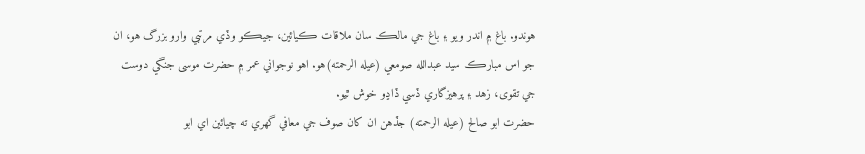هوندو. باغ ۾ اندر ويو ۽ باغ جي مالڪ سان ملاقات ڪيائين، جيڪو وڏي مرتبي وارو بزرگ هو، ان جو اس مبارڪ سيد عبدالله صومعي (عيله الرحمته)هو. اهو نوجواني عمر ۾ حضرت موسى جنگي دوست جي تقوى، زهد ۽ پرهيزگاري ڏسي ڏاڍو خوش ٿيو.
حضرت ابو صالح (عيله الرحمته) جڏهن ان کان صوف جي معافي گهري ته چيائين اي ابو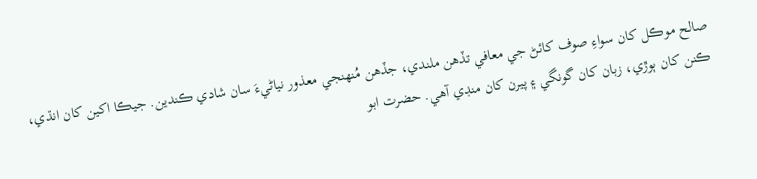صالح موڪل کان سواءِ صوف کائڻ جي معافي تڏهن ملندي، جڏهن مُنهنجي معذور نياڻيءَ سان شادي ڪندين. جيڪا اکين کان انڌي، ڪنن کان ٻوڙي، زبان کان گونگي ۽ پيرن کان منڊي آهي. حضرت ابو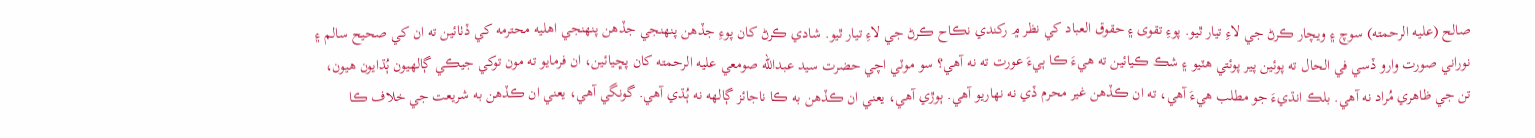صالح (عليه الرحمته) سوچ ۽ ويچار ڪرڻ جي لاءِ تيار ٿيو. پوءِ تقوى ۽ حقوق العباد کي نظر ۾ رکندي نڪاح ڪرڻ جي لاءِ تيار ٿيو. شادي ڪرڻ کان پوءِ جڏهن پنهنجي جڏهن پنهنجي اهليه محترمه کي ڏٺائين ته ان کي صحيح سالم ۽ نوراني صورت وارو ڏسي في الحال ته پوئين پير پوئتي هٽيو ۽ شڪ ڪيائين ته هيءَ ڪا ٻيءَ عورت ته نه آهي؟ سو موٽي اچي حضرت سيد عبدالله صومعي عليه الرحمته کان پڇيائين، ان فرمايو ته مون توکي جيڪي ڳالهيون ٻُڌايون هيون، تن جي ظاهري مُراد نه آهي. بلڪ انڌيءَ جو مطلب هيءَ آهي، ته ان ڪڏهن غير محرم ڏي نه نهاريو آهي. ٻوڙي آهي، يعني ان ڪڏهن به ڪا ناجائز ڳالهه نه ٻُڌي آهي. گونگي آهي، يعني ان ڪڏهن به شريعت جي خلاف ڪا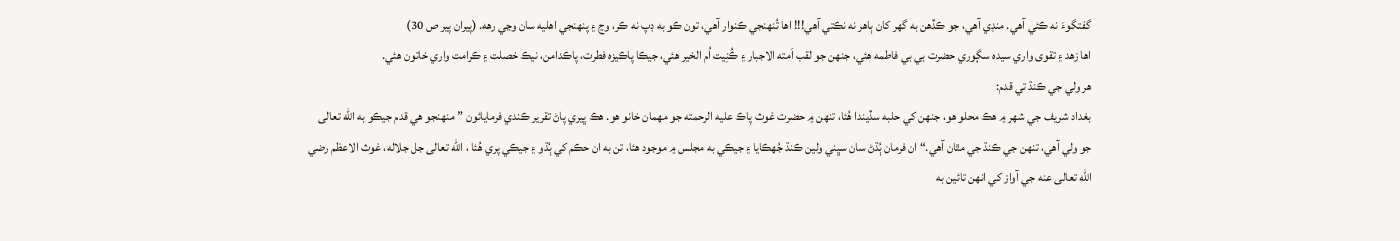گفتگوءَ نه ڪئي آهي. منڊي آهي، جو ڪڏهن به گهر کان ٻاهر نه نڪتي آهي!!! اها تُنهنجي ڪنوار آهي، تون ڪو به ڊپ نه ڪر، وڃ ۽ پنهنجي اهليه سان وڃي رهه. (پيران پير ص 30)
اها زهد ۽ تقوى واري سيده سڳوري حضرت بي بي فاطمه هئي، جنهن جو لقب اَمته الاجبار ۽ ڪُنِيت اُم الخير هئي، جيڪا پاڪيزه فطرت، پاڪدامن، نيڪ خصلت ۽ ڪرامت واري خاتون هئي.
هر ولي جي ڪنڌ تي قدم:
بغداد شريف جي شهر ۾ هڪ محلو هو، جنهن کي حلبه سڏيندا هُئا، تنهن ۾ حضرت غوث پاڪ عليه الرحمته جو مهمان خانو هو. هڪ ڀيري پاڻ تقرير ڪندي فرمايائون ”منهنجو هي قدم جيڪو به الله تعالى جو ولي آهي، تنهن جي ڪنڌ جي مٿان آهي.“ ان فرمان ٻُڌڻ سان سڀني ولين ڪنڌ جُهڪايا ۽ جيڪي به مجلس ۾ موجود هئا، تن به ان حڪم کي ٻُڌو ۽ جيڪي پري هُئا ، الله تعالى جل جلاله، غوث الاعظم رضي الله تعالى عنه جي آواز کي انهن تائين به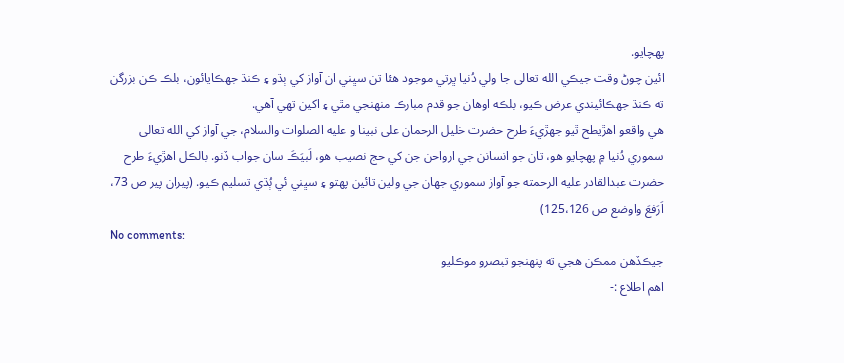پهچايو.
ائين چوڻ وقت جيڪي الله تعالى جا ولي دُنيا ڀرتي موجود هئا تن سڀني ان آواز کي ٻڌو ۽ ڪنڌ جهڪايائون، بلڪ ڪن بزرگن ته ڪنڌ جهڪائيندي عرض ڪيو، بلڪه اوهان جو قدم مبارڪ منهنجي مٿي ۽ اکين تهي آهي.
هي واقعو اهڙيطح ٿيو جهڙيءَ طرح حضرت خليل الرحمان على نبينا و عليه الصلوات والسلام، جي آواز کي الله تعالى سموري دُنيا ۾ پهچايو هو، تان جو انسانن جي ارواحن جن کي حج نصيب هو، لَبيَڪَ سان جواب ڏنو. بالڪل اهڙيءَ طرح حضرت عبدالقادر عليه الرحمته جو آواز سموري جهان جي ولين تائين پهتو ۽ سڀني ئي ٻُڌي تسليم ڪيو. (پيران پير ص 73، اَرَفعَ واوضع ص 125،126)
No comments:
جيڪڏهن ممڪن هجي ته پنهنجو تبصرو موڪليو
اهم اطلاع :-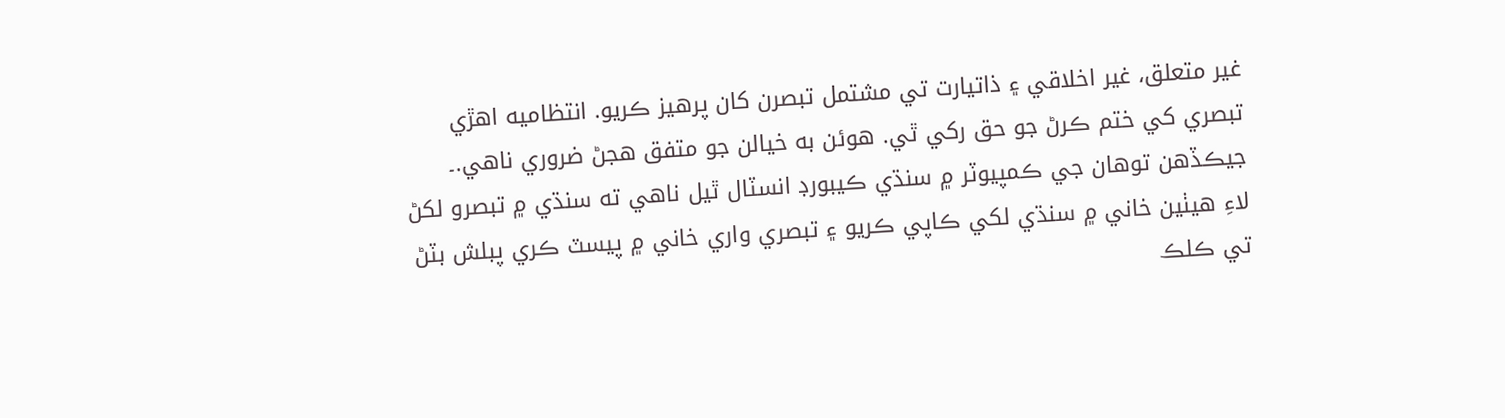غير متعلق، غير اخلاقي ۽ ذاتيارت تي مشتمل تبصرن کان پرهيز ڪريو. انتظاميه اهڙي تبصري کي ختم ڪرڻ جو حق رکي ٿي. هوئن به خيالن جو متفق هجڻ ضروري ناهي.۔ جيڪڏهن توهان جي ڪمپيوٽر ۾ سنڌي ڪيبورڊ انسٽال ٿيل ناهي ته سنڌي ۾ تبصرو لکڻ لاءِ هيٺين خاني ۾ سنڌي لکي ڪاپي ڪريو ۽ تبصري واري خاني ۾ پيسٽ ڪري پبلش بٽڻ تي ڪلڪ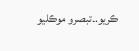ڪريو.۔تبصرو موڪليو